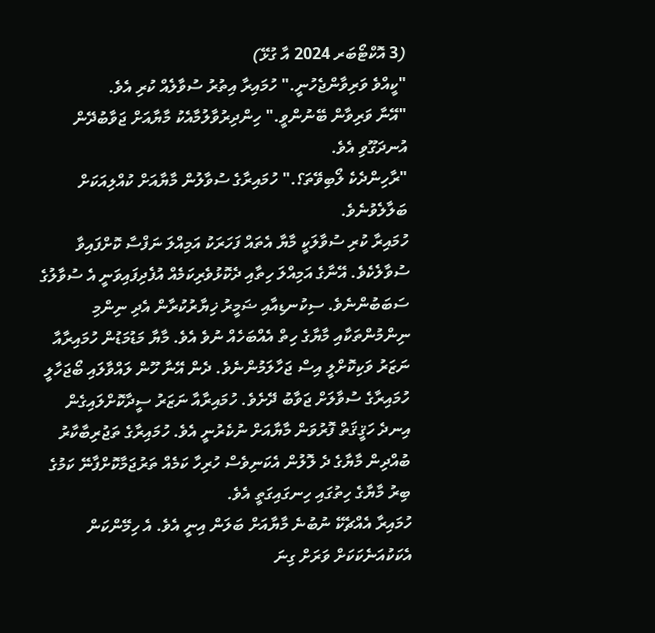(3 އޮކްޓޯބަރ 2024 އާ ގުޅޭ)
"ކީއްވެ ވަރިވާންޖެހުނީ." ހުމައިރާ އިތުރު ސުވާލެއް ކުރި އެވެ.
"އޭނާ ވަރިވާން ބޭނުންވީ." ހިންދިރުވާލުމާއެކު މާޔާއަށް ޖަވާބުދޭން އުނދަގޫވި އެވެ.
"ރާހިންދެކެ ލޯބިވޭތަ؟." ހުމައިރާގެ ސުވާލުން މާޔާއަށް ކުއްލިއަކަށް ބަލާލެވުނެވެ.
ހުމައިރާ ކުރި ސުވާލަކީ މާޔާ އެތައް ފަހަރަކު އަމިއްލަ ނަފްސާ ކޮށްފައިވާ ސުވާލެކެވެ. އޭނާގެ އަމިއްލަ ހިތާއި ދެކޮޅުވެރިކަމެއް އުފެދިފައިވަނީ އެ ސުވާލުގެ ސަބަބުންނެވެ. ސިކުނޑިއާއި ޟަމީރު ޚިޔާރުކުރާން އެދި ނިންމި ނިންމުންތަކާއި މާޔާގެ ހިތް އެއްބަހެއް ނުވެ އެވެ. މާޔާ މަޑުމަޑުން ހުމައިރާއާ ނަޒަރު ވަކިކޮށްލީ އިސް ޖަހާލަމުންނެވެ. ދެން އޭނާ ހޫން ލައްވާލައި ބޯޖަހާލީ ހުމައިރާގެ ސުވާލަށް ޖަވާބު ދޭށެވެ. ހުމައިރާއާ ނަޒަރު ސީދާކޮށްލައިގެން އިނދެ ހަޤީޤަތް ފޮރުވަން މާޔާއަށް ނުކެރުނީ އެވެ. ހުމައިރާގެ ތަޖުރިބާކާރު ބުއްދިން މާޔާގެ ދެ ލޮލުން އެކަނިވެސް ހުރިހާ ކަމެއް ތަރުޖަމާކޮށްފާނޭ ކަމުގެ ބިރު މާޔާގެ ހިތުގައި ހިނގައިގަތީ އެވެ.
ހުމައިރާ އެއްޗެކޭ ނުބުނެ މާޔާއަށް ބަލަން އިނީ އެވެ. އެ ހިމޭންކަން އެކަކުއަނެކަކަށް ވަރަށް ގިނަ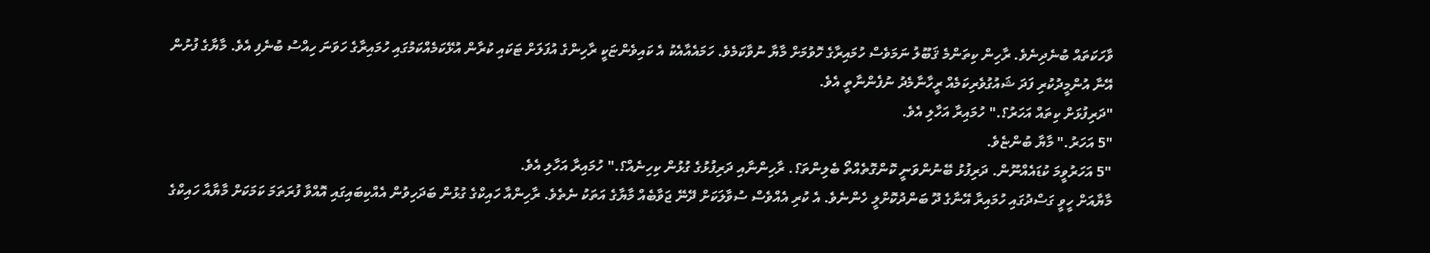ވާހަކަތައް ބުނެދިނެވެ. ރާހިން ކިތަންމެ ޤަބޫލު ނަމަވެސް ހުމައިރާގެ ހޮވުމަށް މާޔާ ނުވާކަމެވެ. ހަމައެއާއެކު އެ ކައިވެންޏަކީ ރާހިންގެ އުފަލަށް ޓަކައި ކުރާން އުޅޭކަމެއްކަމުގައި ހުމައިރާގެ ހަވަނަ ހިއްސު ބުނެފި އެވެ. މާޔާގެ ފުށުން އޭނާ އުންމީދުކުރި ފަދަ ޝައުގުވެރިކަމެއް ރީހާނާމެދު ނުފެންނާތީ އެވެ.
"ދަރިފުޅަށް ކިތައް އަހަރު؟." ހުމައިރާ އަހާލި އެވެ.
"5 އަހަރު." މާޔާ ބުންޏެވެ.
"5 އަހަރުވީމަ ކުޑައެއްނޫން. ދަރިފުޅު ބޭނުންވަނީ ކޮންގޮތެއްތޯ ބެލިންތަ؟. ރާހިންނާއި ދަރިފުޅުގެ ގުޅުން ކިހިނެއް؟." ހުމައިރާ އަހާލި އެވެ.
މާޔާއަށް ހީވީ ގަސްދުގައި ހުމައިރާ އޭނާގެ ދޫ ބަންދުކޮށްލީ ހެންނެވެ. އެ ކުރި އެއްވެސް ސުވާލަކަށް ދޭނޭ ޖަވާބެއް މާޔާގެ އަތަކު ނެތެވެ. ރާހިންއާ ހައިކްގެ ގުޅުން ބަދަހިވުން އެއްކިބައިގައި އޮއްވާ ފުރަތަމަ ކަމަކަށް މާޔާއާ ހައިކްގެ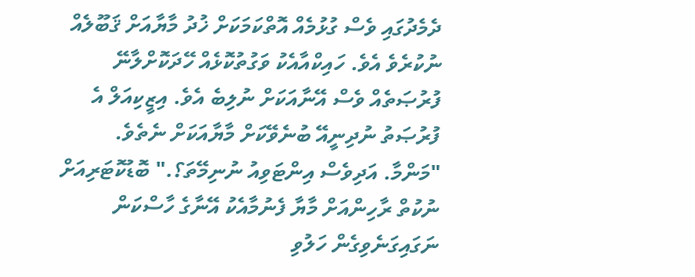ދެމެދުގައި ވެސް ގުޅުމެއް އޮތްކަމަކަށް ޚުދު މާޔާއަށް ޤަބޫލެއް ނުކުރެވެ އެވެ. ހައިކްއާއެކު ވަގުތުކޮޅެއް ހޭދަކޮށްލާނޭ ފުރުޞަތެއް ވެސް އޭނާއަކަށް ނުލިބެ އެވެ. އިޒީކިއަލް އެ ފުރުޞަތު ނުދިނީއޭ ބުނެވޭކަށް މާޔާއަކަށް ނެތެވެ.
"މަންމާ. އަދިވެސް އިންޓަވިއު ނުނިމޭތަ؟." ބޮޑުކޮޓަރިއަށް ނުކުތް ރާހިންއަށް މާޔާ ފެނުމާއެކު އޭނާގެ ހާސްކަން ނަގައިގަނެވިގެން ހަލުވި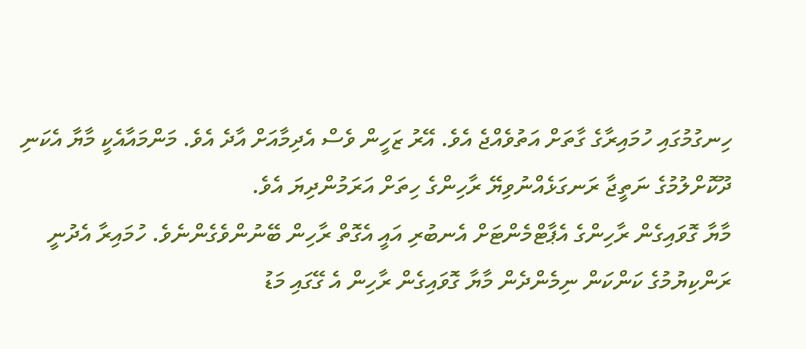ހިނގުމުގައި ހުމައިރާގެ ގާތަށް އަތުވެއްޖެ އެވެ. އޭރު ޒަހީން ވެސް އެދިމާއަށް އާދެ އެވެ. މަންމައާއެކީ މާޔާ އެކަނި ދޫކޮށްލުމުގެ ނަތީޖާ ރަނގަޅެއްނުވިޔޭ ރާހިންގެ ހިތަށް އަރަމުންދިޔަ އެވެ.
މާޔާ ގޮވައިގެން ރާހިންގެ އެޕާޓްމެންޓަށް އެނބުރި އައީ އެގޮތް ރާހިން ބޭނުންވެގެންނެވެ. ހުމައިރާ އެދުނީ ރަންކިޔުމުގެ ކަންކަން ނިމެންދެން މާޔާ ގޮވައިގެން ރާހިން އެ ގޭގައި މަޑު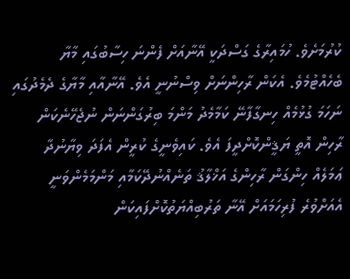ކުރުމަށެވެ. ހުމައިރާގެ ގަސްދަކީ އޭނާއަށް ފެންނަ ހިސާބުގައި މާޔާ ބެހެއްޓުމެވެ. އެކަން ރާހިންނަށް ވިސްނުނީ އެވެ. އޭނާއާއި މާޔާގެ ދެމެދުގައި ނަހަމަ ގުޅުމެއް ހިނގާފާނޭ ކަމާމެދު މަންމަ ބިރުގަންނަން ނުޖެހޭނެކަން ރާހިން އޮތީ ޔަޤީންކޮށްދީފަ އެވެ. ކައިވެނީގެ ކުރީން އެފަދަ ވިޔާނުދާ ޢަމަލެއް ހިންގަން ރާހިންގެ އަޚްލާޤު ތަނެއްނުދޭކަމާއި މަންމަމެންވަނީ އެއަށްވުރެ ފުރިހަމައަށް އޭނާ ތަރުބިއްޔަތުކޮށްފައިކަން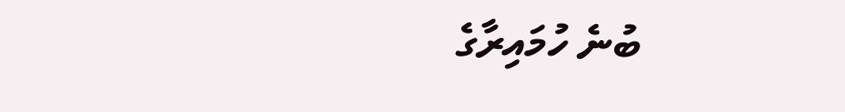ބުނެ ހުމައިރާގެ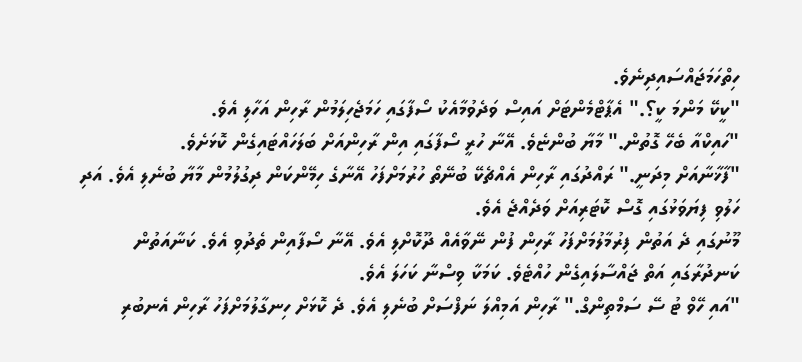ހިތްހަމަޖައްސައިދިނެވެ.
"ކީކޭ މަންމަ ކީ؟." އެޕާޓްމެންޓަށް އައިސް ވަދެވުމާއެކު ސޯފާގައި ހަމަޖެހިލަމުން ރާހިން އަހާލި އެވެ.
"ހައިކްއާ ބެހޭ ގޮތުން." މާޔާ ބުންޏެވެ. އޭނާ ހުރީ ސޯފާގައި އިން ރާހިންއަށް ބަލަހައްޓައިގެން ކޮޅަށެވެ.
"ފާޚާނާއަށް މިދަނީ." ރައްދުގައި ރާހިން އެއްޗެކޭ ބުނޭތޯ ހުރުމަށްފަހު އޭނާގެ ހިމޭންކަން ދިގުލުމުން މާޔާ ބުނެލި އެވެ. އަދި ހަލުވި ފިޔަވަޅުގައި ގޮސް ކޮޓަރިއަށް ވަދެއްޖެ އެވެ.
މޫނުގައި ދެ އަތުން ފިރުމާލުމަށްފަހު ރާހިން ފުން ނޭވާއެއް ދޫކޮށްލި އެވެ. އޭނާ ސޯފާއިން ތެދުވި އެވެ. ކަނާއަތުން ކަނދުރާގައި އަތް ޖައްސާލައިގެން ހުއްޓެވެ. ކަމަކާ ވިސްނާ ކަހަލަ އެވެ.
"އައި ހޭވް ޓު ސޭ ސަމްތިންގް." ރާހިން އަމިއްލަ ނަފްސަށް ބުނެލި އެވެ. ދެ ކޮޅަށް ހިނގާލުމަށްފަހު ރާހިން އެނބުރި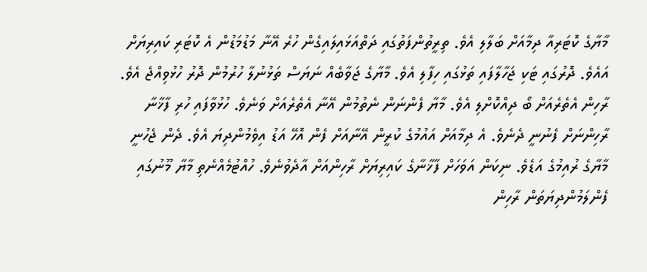މާޔާގެ ކޮޓަރިއާ ދިމާއަށް ބަލާލި އެވެ. ތިރީތުންފަތުގައި ދަތްއަޅައިލައިގެން ހުރެ އޭނާ މަޑުމަޑުން އެ ކޮޓަރި ކައިރިޔަށް އައެވެ. ދޮރުގައި ޓަކި ޖަހާލާފައި ތަޅުގައި ހިފާލި އެވެ. މާޔާގެ ޖަވާބެއް ނަޔަސް ތަޅުނުލާ ހުރުމުން ދޮރު ހުޅުވިއްޖެ އެވެ. ރާހިން އެތެރެއަށް ބޯ ދިއްކޮށްލި އެވެ. މާޔާ ފެންނަން ނެތުމުން އޭނާ އެތެރެއަށް ވަނެވެ. ހުޅުވާފައި ހުރި ފާޚާނާ ރާހިންނަށް ފެނުނީ ދެނެވެ. އެ ދިމާއަށް އައުމުގެ ކުރީން އޭނާއަށް ފެން އޮހޭ އަޑު އިވެމުންދިޔަ އެވެ. ދެން ޖެހުނީ މާޔާގެ ރުއިމުގެ އަޑެވެ. ނިކަން އަވަހަށް ފާޚާނާގެ ކައިރިޔަށް ރާހިންއަށް އާދެވުނެވެ. ހުއްޓުމެއްނެތި މާޔާ މޫނުގައި ފެންލަމުންދިޔަތަން ރާހިން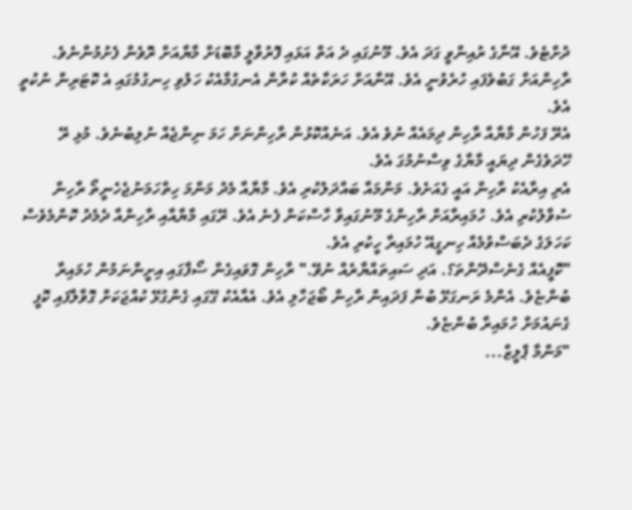ދުށްޓެވެ. އޭނާގެ ރުއިންވީ ގަދަ އެވެ. މޫނުގައި ދެ އަތް އަޅައި ފޮރުވާލީ މާބޮޑަށް މާޔާއަށް ރޮވެން ފެށުމުންނެވެ. ރާހިންއަށް ގަބުވެފައި ހުރެވުނީ އެވެ. އޭނާއަށް ހަރަކާތެއް ކުރާން އެނގުމާއެކު ހަލުވި ހިނގުމުގައި އެ ކޮޓަރިން ނުކުތީ އެވެ.
އެރޭ ފަހުން މާޔާއާ ރާހިން ދިމައެއް ނުވެ އެވެ. އަނެއްކޮޅުން ރާހިންނަށް ހަމަ ނިންޖެއް ނުލިބުނެވެ. މުޅި ރޭ ހޭދަވެގެން ދިޔައީ މާޔާގެ ވިސްނުމުގަ އެވެ.
އެރި އިރާއެކު ރާހިން އައީ ގެއަށެވެ. މަންމައާ ބައްދަލުކުރި އެވެ. މާޔާއާ މެދު މަންމަ ހިތްހަމަނުޖެހެނީތޯ ރާހިން ސުވާލުކުރި އެވެ. ހުމައިރާއަށް ރާހިންގެ މޫނުގައިވާ ހާސްކަން ފެނެ އެވެ. ރޭގައި މާޔާއާއި ރާހިންއާ ދެމެދު ކޮންމެވެސް ކަހަލަގެ ދެބަސްވުމެއް ހިނގީއޭ ހުމައިރާ ހީކުރި އެވެ.
"ކޮފީއެއް ގެނެސްދޭންތަ؟. އަދި ސައިތައްޔާރެއް ނުވޭ." ރާހިން ގޮވައިގެން ސޯފާގައި އިށީންނަމުން ހުމައިރާ ބުންޏެވެ. އެންމެ ރަނގަޅޭ ބުނާ ފަދައިން ރާހިން ބޯޖަހާލި އެވެ. އެއާއެކު ގޭގައި ގެންގުޅޭ ކުއްޖަކަށް ގޮވާލާފައި ކޮފީ ގެނައުމަށް ހުމައިރާ ބުންޏެވެ.
"މަންމާ ޕްލީޒް...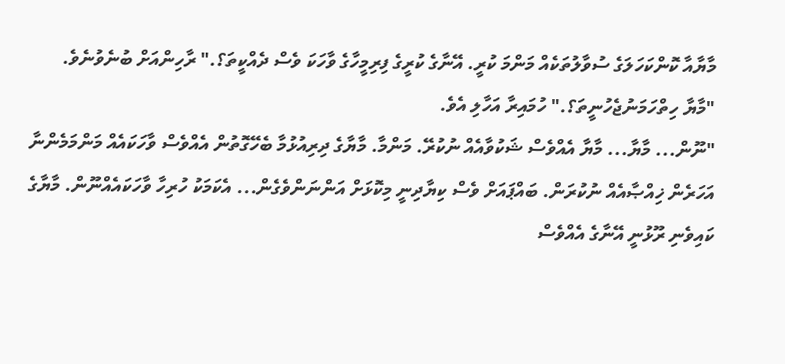މާޔާއާ ކޮންކަހަލަގެ ސުވާލުތަކެއް މަންމަ ކުރީ. އޭނާގެ ކުރީގެ ފިރިމީހާގެ ވާހަކަ ވެސް ދެއްކީތަ؟." ރާހިންއަށް ބުނެވުނެވެ.
"މާޔާ ހިތްހަމަނުޖެހުނީތަ؟." ހުމައިރާ އަހާލި އެވެ.
"ނޫން... މާޔާ... މާޔާ އެއްވެސް ޝަކުވާއެއް ނުކުރޭ. މަންމާ. މާޔާގެ ދިރިއުޅުމާ ބެހޭގޮތުން އެއްވެސް ވާހަކައެއް މަންމަމެންނާ އަހަރެން ޚިއްޞާއެއް ނުކުރަން. ބައްޕައަށް ވެސް ކިޔާދިނީ މިކޮޅަށް އަންނަންވެގެން... އެކަމަކު ހުރިހާ ވާހަކައެއްނޫން. މާޔާގެ ކައިވެނި ރޫޅުނީ އޭނާގެ އެއްވެސް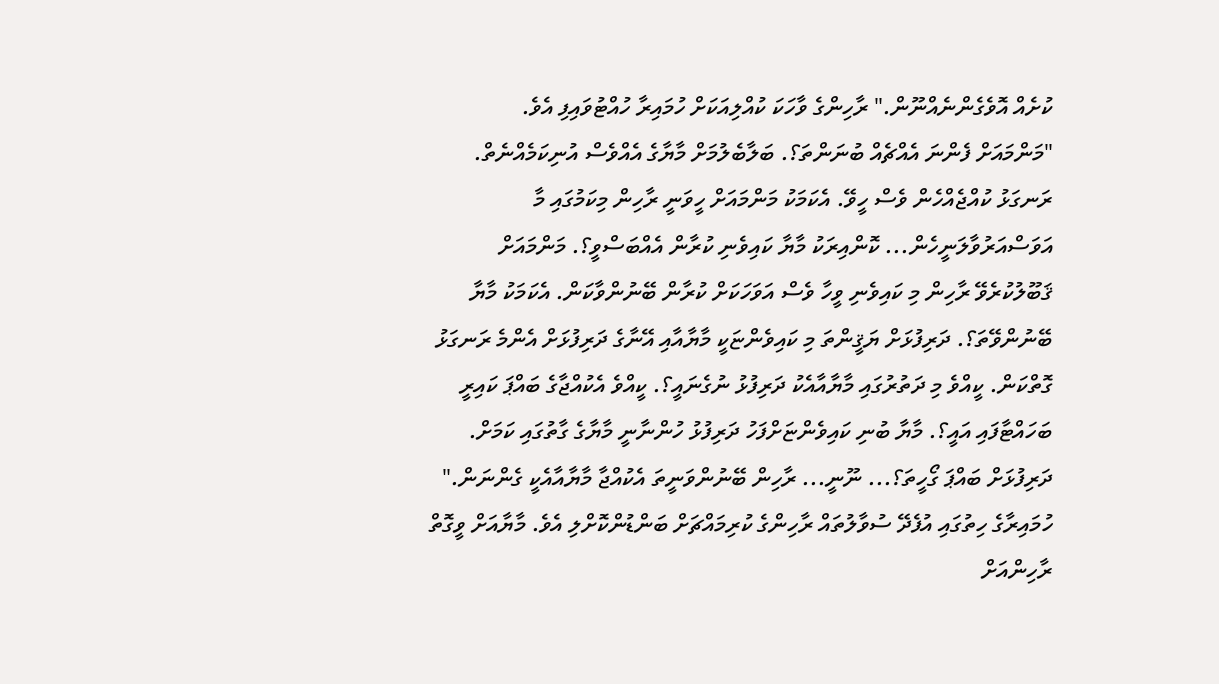ކުށެއް އޮވެގެންނެއްނޫން." ރާހިންގެ ވާހަކަ ކުއްލިއަކަށް ހުމައިރާ ހުއްޓުވައިފި އެވެ.
"މަންމައަށް ފެންނަ އެއްޗެއް ބުނަންތަ؟. ބަލާބެލުމަށް މާޔާގެ އެއްވެސް އުނިކަމެއްނެތް. ރަނގަޅު ކުއްޖެއްހެން ވެސް ހީވޭ. އެކަމަކު މަންމައަށް ހީވަނީ ރާހިން މިކަމުގައި މާ އަވަސްއަރުވާލަނީހެން... ކޮންއިރަކު މާޔާ ކައިވެނި ކުރާން އެއްބަސްވީ؟. މަންމައަށް ޤަބޫލުކުރެވޭ ރާހިން މި ކައިވެނި ވީހާ ވެސް އަވަހަކަށް ކުރާން ބޭނުންވާކަން. އެކަމަކު މާޔާ ބޭނުންވޭތަ؟. ދަރިފުޅަށް ޔަޤީންތަ މި ކައިވެންޏަކީ މާޔާއާއި އޭނާގެ ދަރިފުޅަށް އެންމެ ރަނގަޅު ގޮތްކަން. ކީއްވެ މި ދަތުރުގައި މާޔާއާއެކު ދަރިފުޅު ނުގެނައީ؟. ކީއްވެ އެކުއްޖާގެ ބައްޕަ ކައިރީ ބަހައްޓާފައި އައީ؟. މާޔާ ބުނި ކައިވެންޏަށްފަހު ދަރިފުޅު ހުންނާނީ މާޔާގެ ގާތުގައި ކަމަށް. ދަރިފުޅަށް ބައްޕަ ގޯހީތަ؟... ނޫނީ... ރާހިން ބޭނުންވަނީތަ އެކުއްޖާ މާޔާއާއެކީ ގެންނަން." ހުމައިރާގެ ހިތުގައި އުފެދޭ ސުވާލުތައް ރާހިންގެ ކުރިމައްޗަށް ބަންޑުންކޮށްލި އެވެ. މާޔާއަށް ވީގޮތް ރާހިންއަށް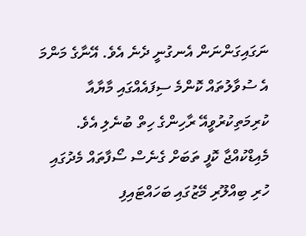ނަގައިގަންނަން އެނގުނީ ދެނެ އެވެ. އޭނާގެ މަންމަ އެ ސުވާލުތައް ކޮންމެ ސިފައެއްގައި މާޔާއާ ކުރިމަތިކުރުވީއޭ ރާހިންގެ ހިތް ބުނެލި އެވެ.
މެއިޑްކުއްޖާ ކޮފީ ތަބަށް ގެނެސް ސޯފާތައް މެދުގައި ހުރި ބިއްލޫރި މޭޒުގައި ބަހައްޓައިފި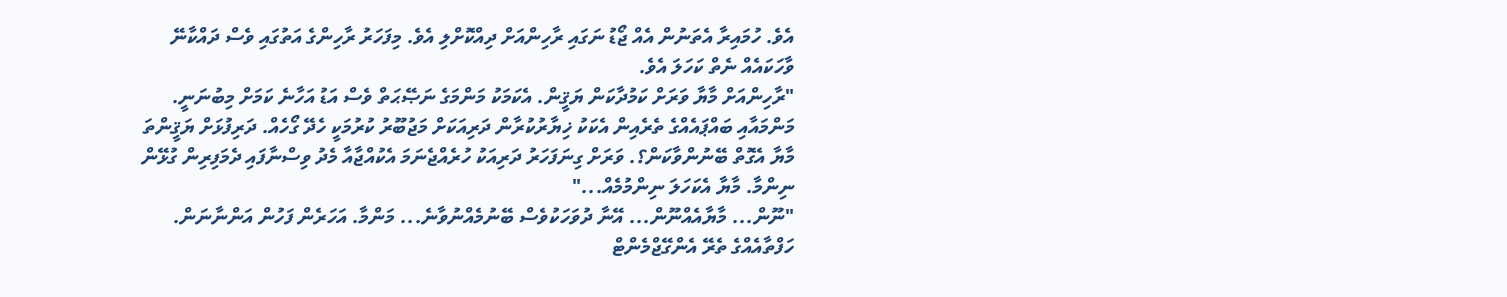އެވެ. ހުމައިރާ އެތަނުން އެއް ޖޯޑު ނަގައި ރާހިންއަށް ދިއްކޮށްލި އެވެ. މިފަހަރު ރާހިންގެ އަތުގައި ވެސް ދައްކާނޭ ވާހަކައެއް ނެތް ކަހަލަ އެވެ.
"ރާހިންއަށް މާޔާ ވަރަށް ކަމުދާކަން ޔަޤީން. އެކަމަކު މަންމަގެ ނަޞޭޙަތް ވެސް އަޑު އަހާނެ ކަމަށް މިބުނަނީ. މަންމައާއި ބައްޕައެއްގެ ތެރެއިން އެކަކު ޚިޔާރުކުރާން ދަރިއަކަށް މަޖުބޫރު ކުރުމަކީ ހެދޭ ގޯހެއް. ދަރިފުޅަށް ޔަޤީންތަ މާޔާ އެގޮތް ބޭނުންވާކަން؟. ވަރަށް ގިނަފަހަރު ދަރިއަކު ހުރެއްޖެނަމަ އެކުއްޖާއާ މެދު ވިސްނާފައި ދެމަފިރިން ގުޅޭން ނިންމާ. މާޔާ އެކަހަލަ ނިންމުމެއް..."
"ނޫން... މާޔާއެއްނޫން... އޭނާ ދުވަހަކުވެސް ބޭނުމެއްނުވާނެ... މަންމާ. އަހަރެން ފަހުން އަންނާނަން. ހަފްތާއެއްގެ ތެރޭ އެންގޭޖްމެންޓް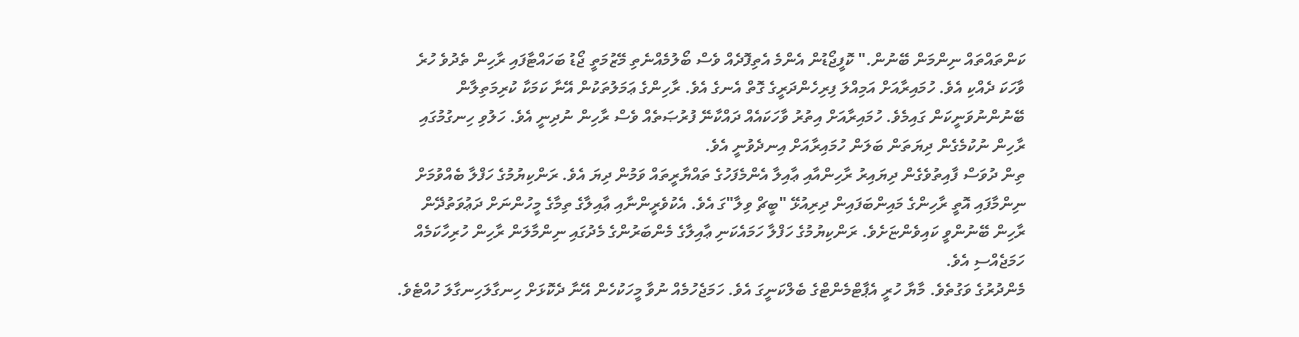ކަންތައްތައް ނިންމަން ބޭނުން." ކޮފީޖޯޑުން އެންމެ އެތިފޮދެއް ވެސް ބޯލުމެއްނެތި މޭޒުމަތީ ޖޯޑު ބަހައްޓާފައި ރާހިން ތެދުވެ ހުރެ ވާހަކަ ދެއްކި އެވެ. ހުމައިރާއަށް އަމިއްލަ ފިރިހެންދަރީގެ ގޮތް އެނގެ އެވެ. ރާހިންގެ ޢަމަލުތަކުން އޭނާ ކަމަކާ ކުރިމަތިލާން ބޭނުންނުވަނީކަން ގައިމެވެ. ހުމައިރާއަށް އިތުރު ވާހަކައެއް ދައްކާނޭ ފުރުޞަތެއް ވެސް ރާހިން ނުދިނީ އެވެ. ހަލުވި ހިނގުމުގައި ރާހިން ނުކުމެގެން ދިޔަތަން ބަލަން ހުމައިރާއަށް އިނދެވުނީ އެވެ.
ތިން ދުވަސް ފާއިތުވެގެން ދިޔައިރު ރާހިންއާއި ޢާއިލާ އެންމެފަހުގެ ތައްޔާރީތައް ވަމުން ދިޔަ އެވެ. ރަންކިޔުމުގެ ހަފްލާ ބެއްވުމަށް ނިންމާފައި އޮތީ ރާހިންގެ މައިންބަފައިން ދިރިއުޅޭ "ބީޗް ވިލާ"ގަ އެވެ. އެކުވެރީންނާއި ޢާއިލާގެ ތިމާގެ މީހުންނަށް ދަޢުވަތުދޭން ރާހިން ބޭނުންވީ ކައިވެންޏަށެވެ. ރަންކިޔުމުގެ ހަފްލާ ހަމައެކަނި ޢާއިލާގެ މެންބަރުންގެ މެދުގައި ނިންމާލަން ރާހިން ހުރިހާކަމެއް ހަމަޖެއްސި އެވެ.
މެންދުރުގެ ވަގުތެވެ. މާޔާ ހުރީ އެޕާޓްމެންޓްގެ ބެލްކަނީގަ އެވެ. ހަމަޖެހުމެއް ނުވާ މީހަކުހެން އޭނާ ދެކޮޅަށް ހިނގާލަހިނގާލަ ހުއްޓެވެ.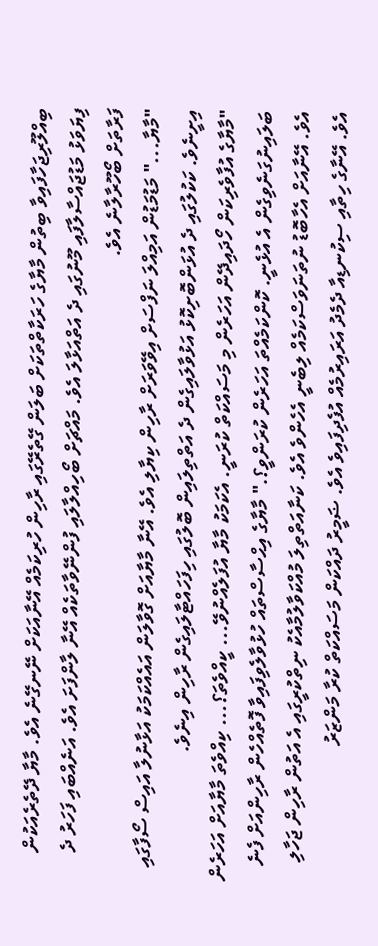ބިއްލޫރިޖަހާފައިވާ ބިތުން މާޔާގެ ހަރަކާތްތަކަށް ބަލަން ގޭތެރޭގައި ރާހިން ހުރިކަމެއް އޭނާއަކަށް ނޭނގޭނެ އެވެ. މާޔާ ދޭތެރެއަކުން ފިޔަވަޅު މަޑުޖައްސާލާފައި މޫނުގައި ދެ އަތްއަޅާލަ އެވެ. މައްޗަށް ބޯހިއްލާލައި ފުންނޭވާތަކެއް އޭނާ ލާންފަށަ އެވެ. އަނެއްބައި ފަހަރު ދެ ފަރާތަށް ބޯހޫރާލާނެ އެވެ.
"މާޔާ..." މަޑުމަޑުން އަމިއްލަ ނަފްސަށް އިވޭވަރަށް ރާހިން ކިޔާލި އެވެ. އޭނާ މާޔާއަށް ގޮވާލަން އައެއްކަމަކު އަޅާނުލާ އައިސް ސޯފާގައި އިށީނެވެ. ކަކުލުގައި ދެ އުޅަންބޮށިކޮޅު އަޅުވާލައިގެން ދެ އަތްތިލައިން ބޮލުގައި ހިފަހައްޓާލައިގެން ރާހިން އިނެވެ.
"މާޔާގެ އުފާވެރިކަން ހޯދައިދޭން އަހަރެން މި މަސައްކަތް ކުރަނީ. އެކަމަކު މާޔާ އުފަލެއްނުވޭ... ކީއްވެތަ؟... ކިއްވެތަ މާޔާއަށް އަހަރެން ބަލައިނުގަނެވިގެން އެ އުޅެނީ. ކޮންކަމެއްތަ އަހަރެން ކުރަންވީ؟." މާޔާގެ އިޙްސާސްތައް ހުޅުވާލެވިފައިވާ ފޮތެއްހެން ރާހިންއަށް ފެނެ އެވެ. އޭނާއަށް އެހާބޮޑު ނުތަނަވަސްކަމެއް ލިބެނީ އެހެންވެ އެވެ. ކަނާއަތްތިލަ މުއްކަވާލުމާއެކު ނިތްކުރީގައި އެ އަތުން ރާހިން ޖަހާލި އެވެ. އޭނާގެ ހިތާއި ސިކުނޑިއާ ދެމެދު އަރައިރުމެއް އުފެދިފައިވެ އެވެ. ޟަމީރު ދައްކަން މަސައްކަތް ކުރާ މަންޒަރު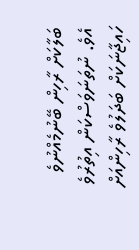ބަލާކަށް ރާހިން ބޭނުމެއްނުވެ އެވެ. ނުތަނަވަސްކަން އިތުރުވެ ހައިޖާނަކަށް ބަދަލުވެ ރާހިންއަށް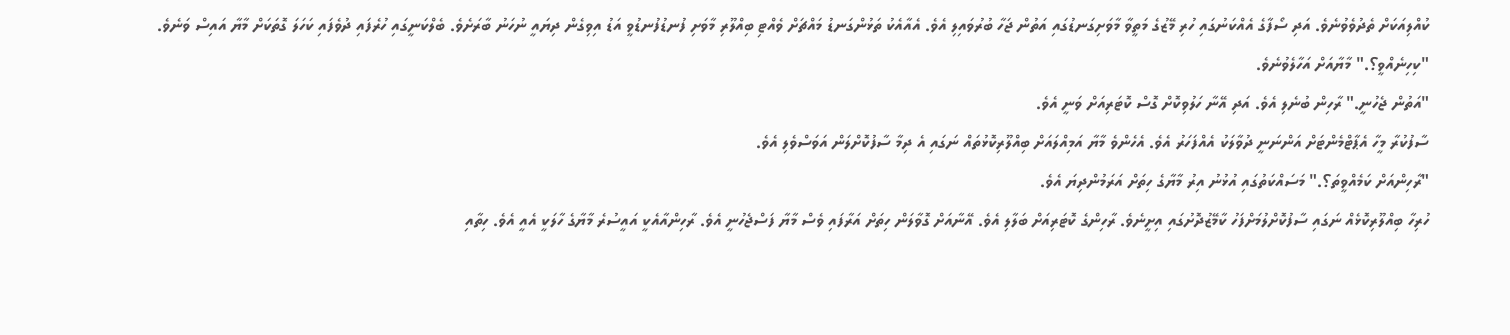ކުއްލިއަކަށް ތެދުވެވުނެވެ. އަދި ސޯފާގެ އެއްކަނުގައި ހުރި މޭޒުގެ މަތީވާ މާވަށިގަނޑުގައި އަތުން ޖަހާ ބުރުވައިލި އެވެ. އެއާއެކު ތަޅުންގަނޑު މައްޗަށް ވެއްޓި ބިއްލޫރި މާވަށި ފުނޑުފުނޑުވީ އަޑު އިވިގެން ދިޔައީ ނުހަނު ބާރަށެވެ. ބެލްކަނީގައި ހުރެފައި ދުވެފައި ކަހަލަ ގޮތަކަށް މާޔާ އައިސް ވަނެވެ.
"ކިހިނެއްވީ؟." މާޔާއަށް އަހާލެވުނެވެ.
"އަތުން ޖެހުނީ." ރާހިން ބުނެލި އެވެ. އަދި އޭނާ ހަލުވިކޮށް ގޮސް ކޮޓަރިއަށް ވަނީ އެވެ.
ސާފުކުރާ މީހާ އެޕާޓްމެންޓަށް އަންނަނީ ދުވާލަކު އެއްފަހަރު އެވެ. އެހެންވެ މާޔާ އަމިއްލައަށް ބިއްލޫރިކޮޅުތައް ނަގައި އެ ދިމާ ސާފުކޮށްލަން އަވަސްވެލި އެވެ.
"ރާހިންއަށް ކަމެއްވީތަ؟." މަސައްކަތުގައި އުޅުނު އިރު މާޔާގެ ހިތަށް އަރަމުންދިޔަ އެވެ.
ހުރިހާ ބިއްލޫރިކޮޅެއް ނަގައި ސާފުކޮށްލުމަށްފަހު ކާމޭޒުދޮށުގައި އިށީނެވެ. ރާހިންގެ ކޮޓަރިއަށް ބަލާލި އެވެ. އޭނާއަށް ގޮވާލަން ހިތަށް އަރާފައި ވެސް މާޔާ ފަސްޖެހުނީ އެވެ. ރާހިންއާއެކީ އައީސުރެ މާޔާގެ ހާލަކީ އެއީ އެވެ. ހިތާއި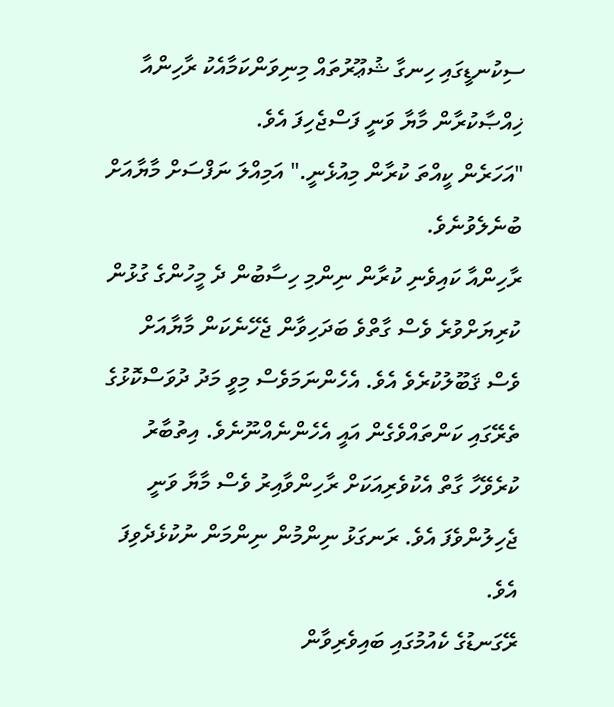ސިކުނޑީގައި ހިނގާ ޝުޢޫރުތައް މިނިވަންކަމާއެކު ރާހިންއާ ޚިއްޞާކުރާން މާޔާ ވަނީ ފަސްޖެހިފަ އެވެ.
"އަހަރެން ކީއްތަ ކުރާން މިއުޅެނީ." އަމިއްލަ ނަފްސަށް މާޔާއަށް ބުނެލެވުނެވެ.
ރާހިންއާ ކައިވެނި ކުރާން ނިންމި ހިސާބުން ދެ މީހުންގެ ގުޅުން ކުރިޔަށްވުރެ ވެސް ގާތްވެ ބަދަހިވާން ޖެހޭނެކަން މާޔާއަށް ވެސް ޤަބޫލުކުރެވެ އެވެ. އެހެންނަމަވެސް މިވީ މަދު ދުވަސްކޮޅުގެ ތެރޭގައި ކަންތައްވެގެން އައީ އެހެންނެއްނޫނެވެ. އިތުބާރު ކުރެވޭހާ ގާތް އެކުވެރިއަކަށް ރާހިންވާއިރު ވެސް މާޔާ ވަނީ ޖެހިލުންވެފަ އެވެ. ރަނގަޅު ނިންމުން ނިންމަން ނުކުޅެދެވިފަ އެވެ.
ރޭގަނޑުގެ ކެއުމުގައި ބައިވެރިވާން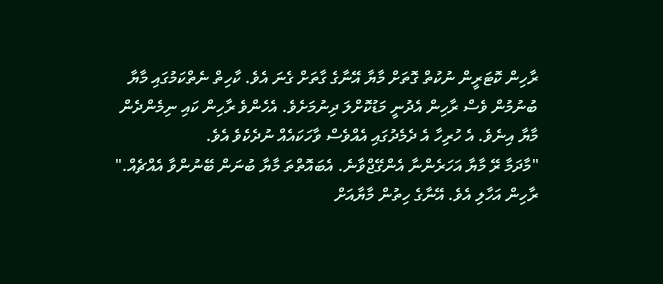ރާހިން ކޮޓަރީން ނުކުތް ގޮތަށް މާޔާ އޭނާގެ ގާތަށް ގެނަ އެވެ. ކާހިތް ނެތްކަމުގައި މާޔާ ބުނުމުން ވެސް ރާހިން އެދުނީ މަޑުކޮށްލަ ދިނުމަށެވެ. އެހެންވެ ރާހިން ކައި ނިމެންދެން މާޔާ އިނެވެ. އެ ހުރިހާ އެ ދެމެދުގައި އެއްވެސް ވާހަކައެއް ނުދެކެވެ އެވެ.
"މާދަމާ ރޭ މާޔާ އަހަރެންނާ އެންގޭޖްވާނެ. އެބައޮތްތަ މާޔާ ބުނަން ބޭނުންވާ އެއްޗެއް." ރާހިން އަހާލި އެވެ. އޭނާގެ ހިތުން މާޔާއަށް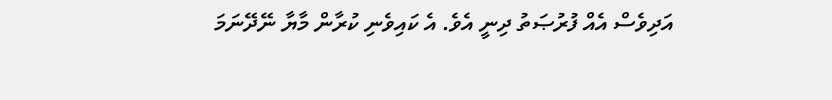އަދިވެސް އެއް ފުރުޞަތު ދިނީ އެވެ. އެ ކައިވެނި ކުރާން މާޔާ ނޭދޭނަމަ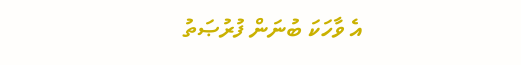އެ ވާހަކަ ބުނަން ފުރުޞަތު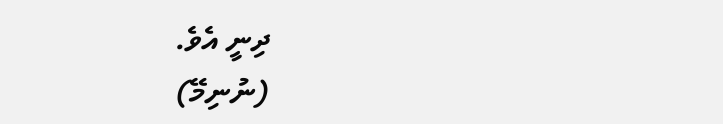ދިނީ އެވެ.
(ނުނިމޭ)